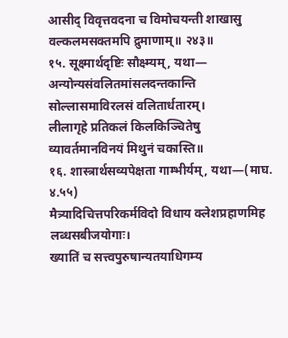आसीद् विवृत्तवदना च विमोचयन्ती शाखासु वल्कलमसक्तमपि द्रुमाणाम्॥ २४३॥
१५. सूक्ष्मार्थदृष्टिः सौक्ष्म्यम्, यथा—
अन्योन्यसंवलितमांसलदन्तकान्ति सोल्लासमाविरलसं वलितार्धतारम्।
लीलागृहे प्रतिकलं किलकिञ्चितेषु व्यावर्तमानविनयं मिथुनं चकास्ति॥
१६. शास्त्रार्थसव्यपेक्षता गाम्भीर्यम्, यथा—(माघ. ४.५५)
मैत्र्यादिचित्तपरिकर्मविदो विधाय क्लेशप्रहाणमिह लब्धसबीजयोगाः।
ख्यातिं च सत्त्वपुरुषान्यतयाधिगम्य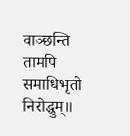वाञ्छन्ति तामपि समाधिभृतो निरोद्धुम्॥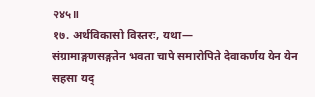२४५॥
१७. अर्थविकासो विस्तरः, यथा—
संग्रामाङ्गणसङ्गतेन भवता चापे समारोपिते देवाकर्णय येन येन सहसा यद्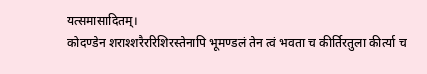यत्समासादितम्।
कोदण्डेन शराश्शरैररिशिरस्तेनापि भूमण्डलं तेन त्वं भवता च कीर्तिरतुला कीर्त्या च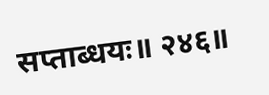सप्ताब्धयः॥ २४६॥